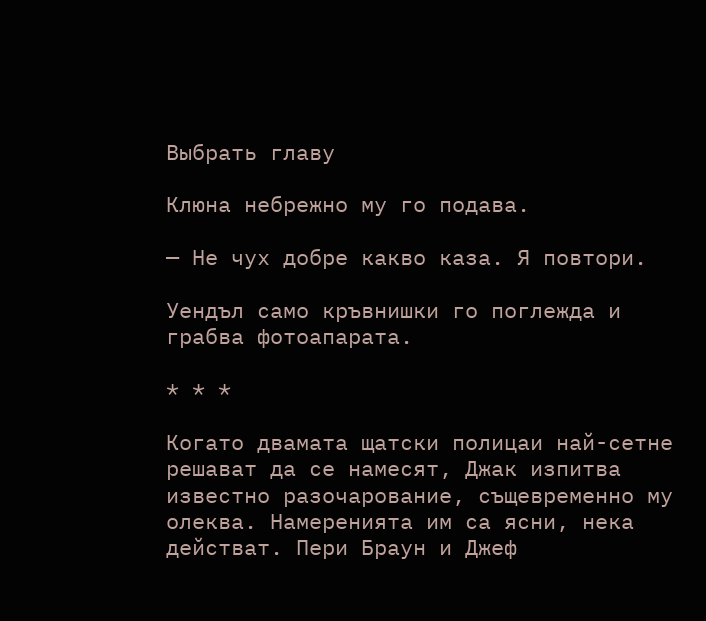Выбрать главу

Клюна небрежно му го подава.

— Не чух добре какво каза. Я повтори.

Уендъл само кръвнишки го поглежда и грабва фотоапарата.

* * *

Когато двамата щатски полицаи най-сетне решават да се намесят, Джак изпитва известно разочарование, същевременно му олеква. Намеренията им са ясни, нека действат. Пери Браун и Джеф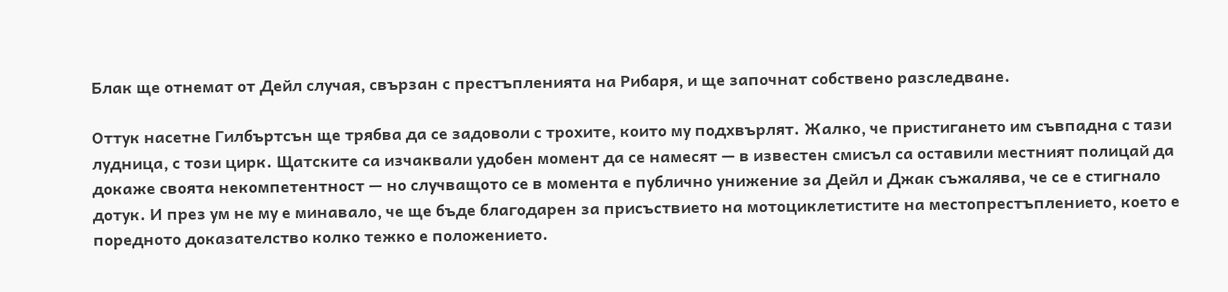Блак ще отнемат от Дейл случая, свързан с престъпленията на Рибаря, и ще започнат собствено разследване.

Оттук насетне Гилбъртсън ще трябва да се задоволи с трохите, които му подхвърлят. Жалко, че пристигането им съвпадна с тази лудница, с този цирк. Щатските са изчаквали удобен момент да се намесят — в известен смисъл са оставили местният полицай да докаже своята некомпетентност — но случващото се в момента е публично унижение за Дейл и Джак съжалява, че се е стигнало дотук. И през ум не му е минавало, че ще бъде благодарен за присъствието на мотоциклетистите на местопрестъплението, което е поредното доказателство колко тежко е положението.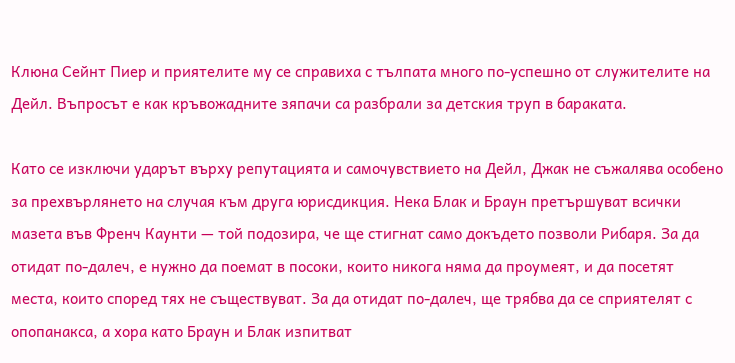Клюна Сейнт Пиер и приятелите му се справиха с тълпата много по-успешно от служителите на Дейл. Въпросът е как кръвожадните зяпачи са разбрали за детския труп в бараката.

Като се изключи ударът върху репутацията и самочувствието на Дейл, Джак не съжалява особено за прехвърлянето на случая към друга юрисдикция. Нека Блак и Браун претършуват всички мазета във Френч Каунти — той подозира, че ще стигнат само докъдето позволи Рибаря. За да отидат по-далеч, е нужно да поемат в посоки, които никога няма да проумеят, и да посетят места, които според тях не съществуват. За да отидат по-далеч, ще трябва да се сприятелят с опопанакса, а хора като Браун и Блак изпитват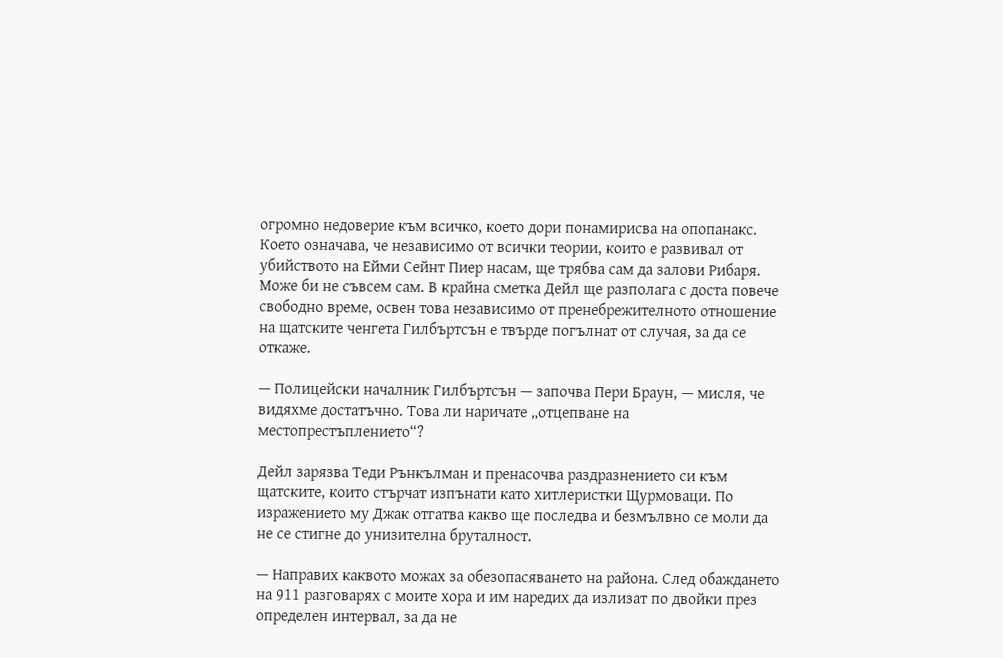огромно недоверие към всичко, което дори понамирисва на опопанакс. Което означава, че независимо от всички теории, които е развивал от убийството на Ейми Сейнт Пиер насам, ще трябва сам да залови Рибаря. Може би не съвсем сам. В крайна сметка Дейл ще разполага с доста повече свободно време, освен това независимо от пренебрежителното отношение на щатските ченгета Гилбъртсън е твърде погълнат от случая, за да се откаже.

— Полицейски началник Гилбъртсън — започва Пери Браун, — мисля, че видяхме достатъчно. Това ли наричате „отцепване на местопрестъплението“?

Дейл зарязва Теди Рънкълман и пренасочва раздразнението си към щатските, които стърчат изпънати като хитлеристки Щурмоваци. По изражението му Джак отгатва какво ще последва и безмълвно се моли да не се стигне до унизителна бруталност.

— Направих каквото можах за обезопасяването на района. След обаждането на 911 разговарях с моите хора и им наредих да излизат по двойки през определен интервал, за да не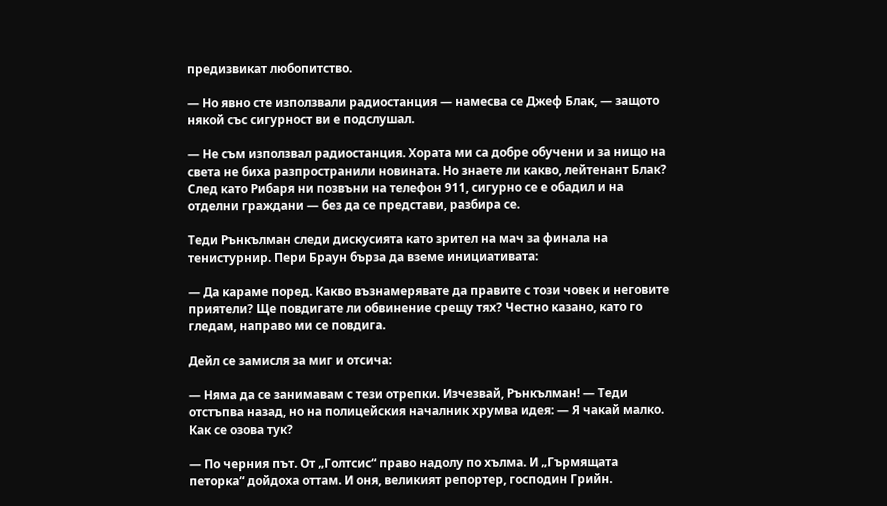предизвикат любопитство.

— Но явно сте използвали радиостанция — намесва се Джеф Блак, — защото някой със сигурност ви е подслушал.

— Не съм използвал радиостанция. Хората ми са добре обучени и за нищо на света не биха разпространили новината. Но знаете ли какво, лейтенант Блак? След като Рибаря ни позвъни на телефон 911, сигурно се е обадил и на отделни граждани — без да се представи, разбира се.

Теди Рънкълман следи дискусията като зрител на мач за финала на тенистурнир. Пери Браун бърза да вземе инициативата:

— Да караме поред. Какво възнамерявате да правите с този човек и неговите приятели? Ще повдигате ли обвинение срещу тях? Честно казано, като го гледам, направо ми се повдига.

Дейл се замисля за миг и отсича:

— Няма да се занимавам с тези отрепки. Изчезвай, Рънкълман! — Теди отстъпва назад, но на полицейския началник хрумва идея: — Я чакай малко. Как се озова тук?

— По черния път. От „Голтсис“ право надолу по хълма. И „Гърмящата петорка“ дойдоха оттам. И оня, великият репортер, господин Грийн.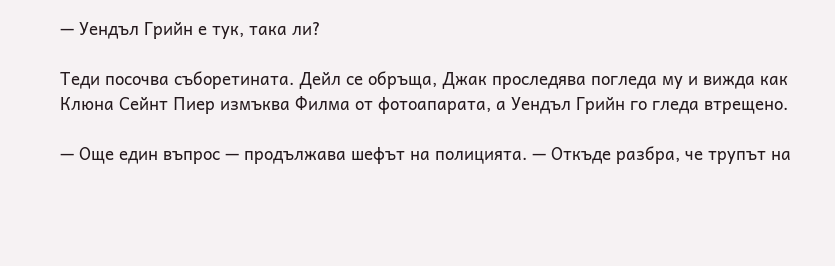— Уендъл Грийн е тук, така ли?

Теди посочва съборетината. Дейл се обръща, Джак проследява погледа му и вижда как Клюна Сейнт Пиер измъква Филма от фотоапарата, а Уендъл Грийн го гледа втрещено.

— Още един въпрос — продължава шефът на полицията. — Откъде разбра, че трупът на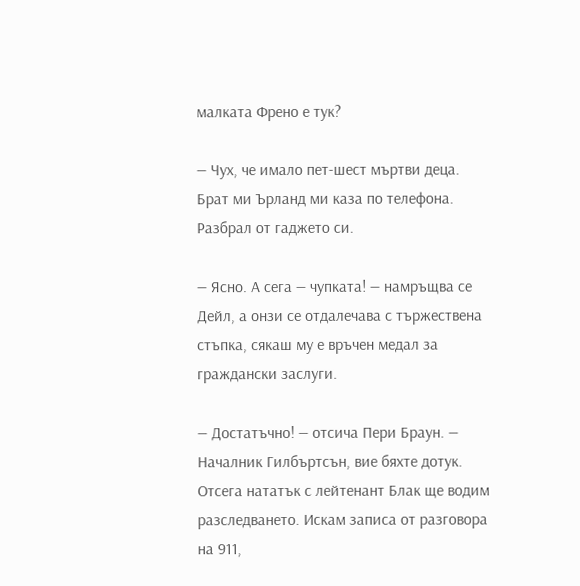малката Френо е тук?

— Чух, че имало пет-шест мъртви деца. Брат ми Ърланд ми каза по телефона. Разбрал от гаджето си.

— Ясно. А сега — чупката! — намръщва се Дейл, а онзи се отдалечава с тържествена стъпка, сякаш му е връчен медал за граждански заслуги.

— Достатъчно! — отсича Пери Браун. — Началник Гилбъртсън, вие бяхте дотук. Отсега нататък с лейтенант Блак ще водим разследването. Искам записа от разговора на 911,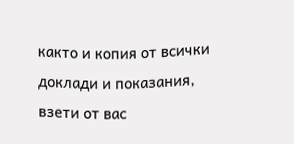както и копия от всички доклади и показания, взети от вас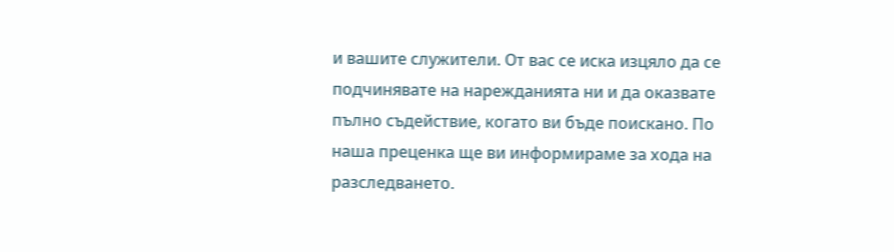и вашите служители. От вас се иска изцяло да се подчинявате на нарежданията ни и да оказвате пълно съдействие, когато ви бъде поискано. По наша преценка ще ви информираме за хода на разследването.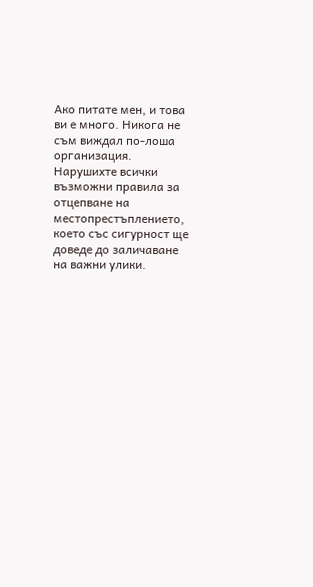Ако питате мен, и това ви е много. Никога не съм виждал по-лоша организация. Нарушихте всички възможни правила за отцепване на местопрестъплението, което със сигурност ще доведе до заличаване на важни улики.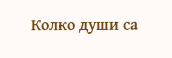Колко души са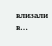влизали в…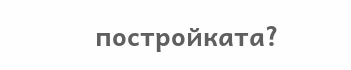постройката?